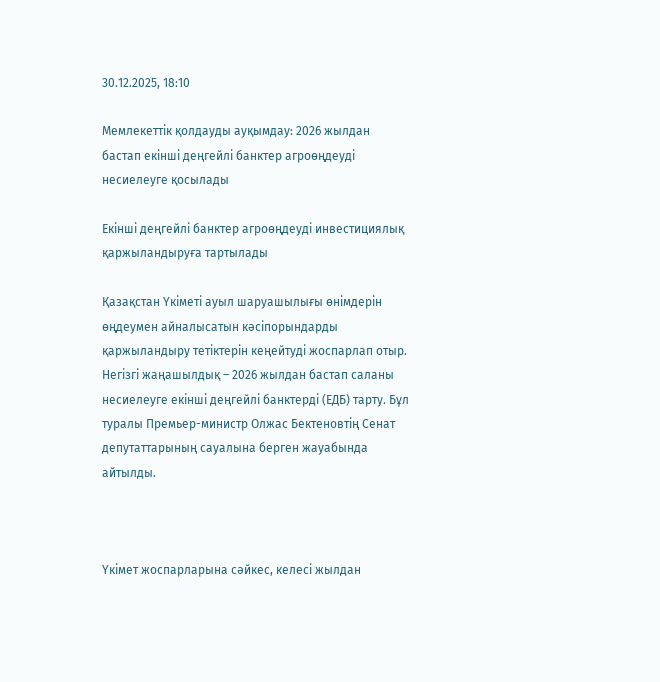30.12.2025, 18:10

Мемлекеттік қолдауды ауқымдау: 2026 жылдан бастап екінші деңгейлі банктер агроөңдеуді несиелеуге қосылады

Екінші деңгейлі банктер агроөңдеуді инвестициялық қаржыландыруға тартылады

Қазақстан Үкіметі ауыл шаруашылығы өнімдерін өңдеумен айналысатын кәсіпорындарды қаржыландыру тетіктерін кеңейтуді жоспарлап отыр. Негізгі жаңашылдық – 2026 жылдан бастап саланы несиелеуге екінші деңгейлі банктерді (ЕДБ) тарту. Бұл туралы Премьер-министр Олжас Бектеновтің Сенат депутаттарының сауалына берген жауабында айтылды.



Үкімет жоспарларына сәйкес, келесі жылдан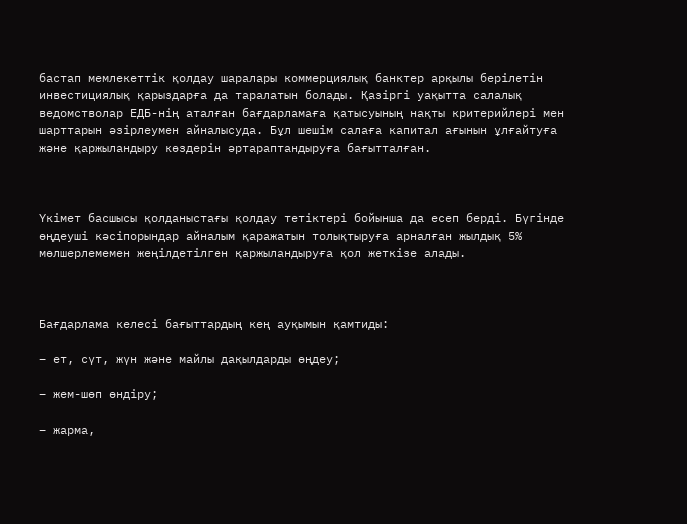бастап мемлекеттік қолдау шаралары коммерциялық банктер арқылы берілетін инвестициялық қарыздарға да таралатын болады. Қазіргі уақытта салалық ведомстволар ЕДБ-нің аталған бағдарламаға қатысуының нақты критерийлері мен шарттарын әзірлеумен айналысуда. Бұл шешім салаға капитал ағынын ұлғайтуға және қаржыландыру көздерін әртараптандыруға бағытталған.



Үкімет басшысы қолданыстағы қолдау тетіктері бойынша да есеп берді. Бүгінде өңдеуші кәсіпорындар айналым қаражатын толықтыруға арналған жылдық 5% мөлшерлемемен жеңілдетілген қаржыландыруға қол жеткізе алады.



Бағдарлама келесі бағыттардың кең ауқымын қамтиды:

– ет, сүт, жүн және майлы дақылдарды өңдеу;

– жем-шөп өндіру;

– жарма,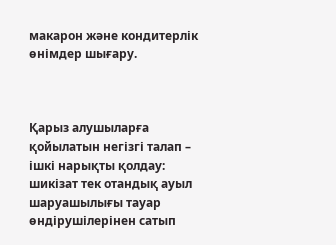макарон және кондитерлік өнімдер шығару.



Қарыз алушыларға қойылатын негізгі талап – ішкі нарықты қолдау: шикізат тек отандық ауыл шаруашылығы тауар өндірушілерінен сатып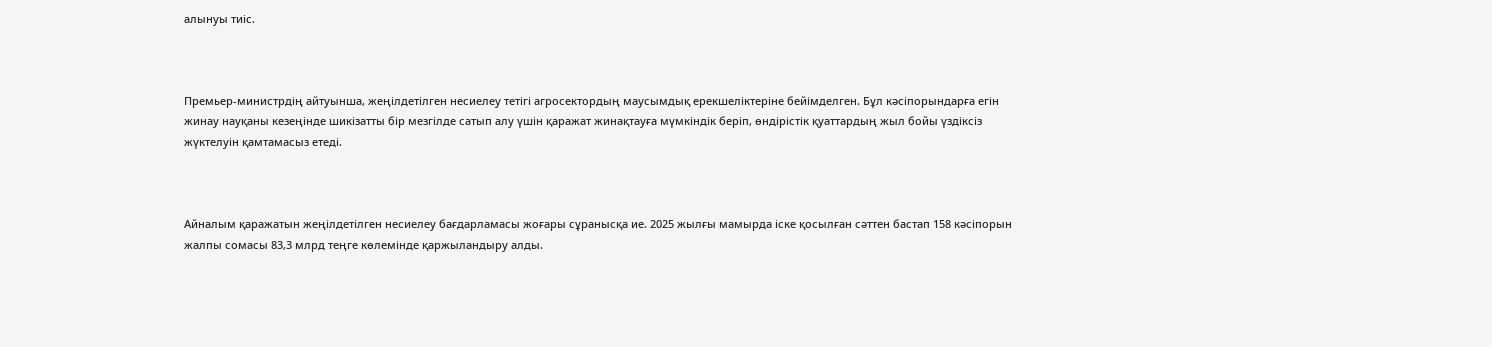алынуы тиіс.



Премьер-министрдің айтуынша, жеңілдетілген несиелеу тетігі агросектордың маусымдық ерекшеліктеріне бейімделген. Бұл кәсіпорындарға егін жинау науқаны кезеңінде шикізатты бір мезгілде сатып алу үшін қаражат жинақтауға мүмкіндік беріп, өндірістік қуаттардың жыл бойы үздіксіз жүктелуін қамтамасыз етеді.



Айналым қаражатын жеңілдетілген несиелеу бағдарламасы жоғары сұранысқа ие. 2025 жылғы мамырда іске қосылған сәттен бастап 158 кәсіпорын жалпы сомасы 83,3 млрд теңге көлемінде қаржыландыру алды.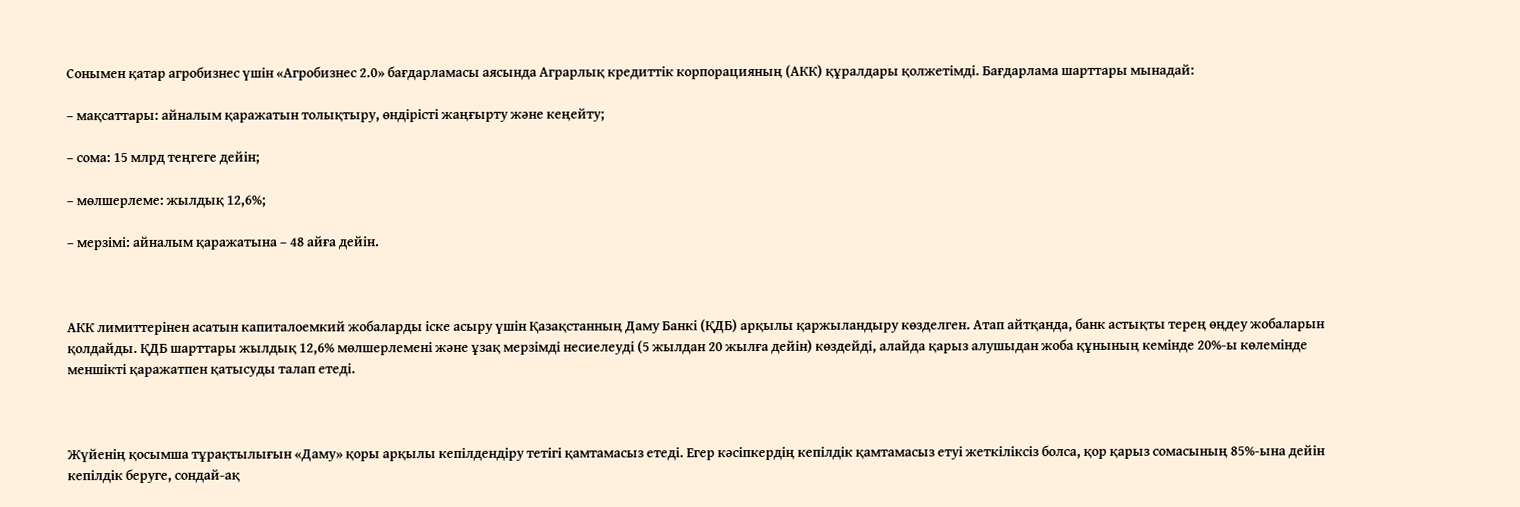Сонымен қатар агробизнес үшін «Агробизнес 2.0» бағдарламасы аясында Аграрлық кредиттік корпорацияның (АКК) құралдары қолжетімді. Бағдарлама шарттары мынадай:

– мақсаттары: айналым қаражатын толықтыру, өндірісті жаңғырту және кеңейту;

– сома: 15 млрд теңгеге дейін;

– мөлшерлеме: жылдық 12,6%;

– мерзімі: айналым қаражатына – 48 айға дейін.



АКК лимиттерінен асатын капиталоемкий жобаларды іске асыру үшін Қазақстанның Даму Банкі (ҚДБ) арқылы қаржыландыру көзделген. Атап айтқанда, банк астықты терең өңдеу жобаларын қолдайды. ҚДБ шарттары жылдық 12,6% мөлшерлемені және ұзақ мерзімді несиелеуді (5 жылдан 20 жылға дейін) көздейді, алайда қарыз алушыдан жоба құнының кемінде 20%-ы көлемінде меншікті қаражатпен қатысуды талап етеді.



Жүйенің қосымша тұрақтылығын «Даму» қоры арқылы кепілдендіру тетігі қамтамасыз етеді. Егер кәсіпкердің кепілдік қамтамасыз етуі жеткіліксіз болса, қор қарыз сомасының 85%-ына дейін кепілдік беруге, сондай-ақ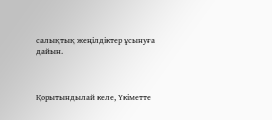салықтық жеңілдіктер ұсынуға дайын.



Қорытындылай келе, Үкіметте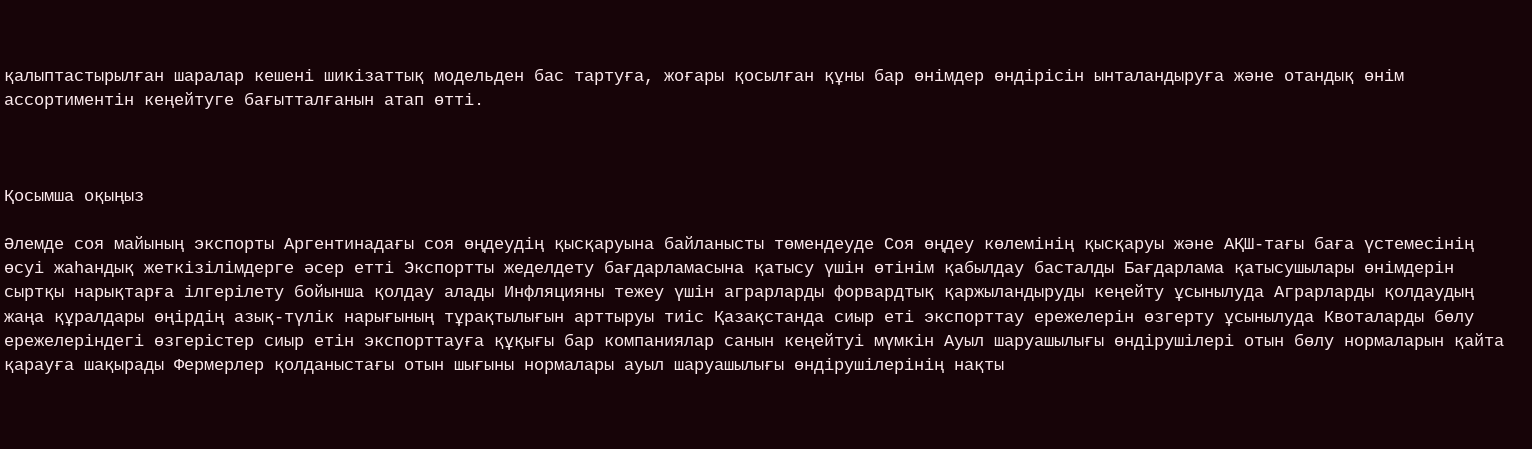қалыптастырылған шаралар кешені шикізаттық модельден бас тартуға, жоғары қосылған құны бар өнімдер өндірісін ынталандыруға және отандық өнім ассортиментін кеңейтуге бағытталғанын атап өтті.



Қосымша оқыңыз

Әлемде соя майының экспорты Аргентинадағы соя өңдеудің қысқаруына байланысты төмендеуде Соя өңдеу көлемінің қысқаруы және АҚШ-тағы баға үстемесінің өсуі жаһандық жеткізілімдерге әсер етті Экспортты жеделдету бағдарламасына қатысу үшін өтінім қабылдау басталды Бағдарлама қатысушылары өнімдерін сыртқы нарықтарға ілгерілету бойынша қолдау алады Инфляцияны тежеу үшін аграрларды форвардтық қаржыландыруды кеңейту ұсынылуда Аграрларды қолдаудың жаңа құралдары өңірдің азық-түлік нарығының тұрақтылығын арттыруы тиіс Қазақстанда сиыр еті экспорттау ережелерін өзгерту ұсынылуда Квоталарды бөлу ережелеріндегі өзгерістер сиыр етін экспорттауға құқығы бар компаниялар санын кеңейтуі мүмкін Ауыл шаруашылығы өндірушілері отын бөлу нормаларын қайта қарауға шақырады Фермерлер қолданыстағы отын шығыны нормалары ауыл шаруашылығы өндірушілерінің нақты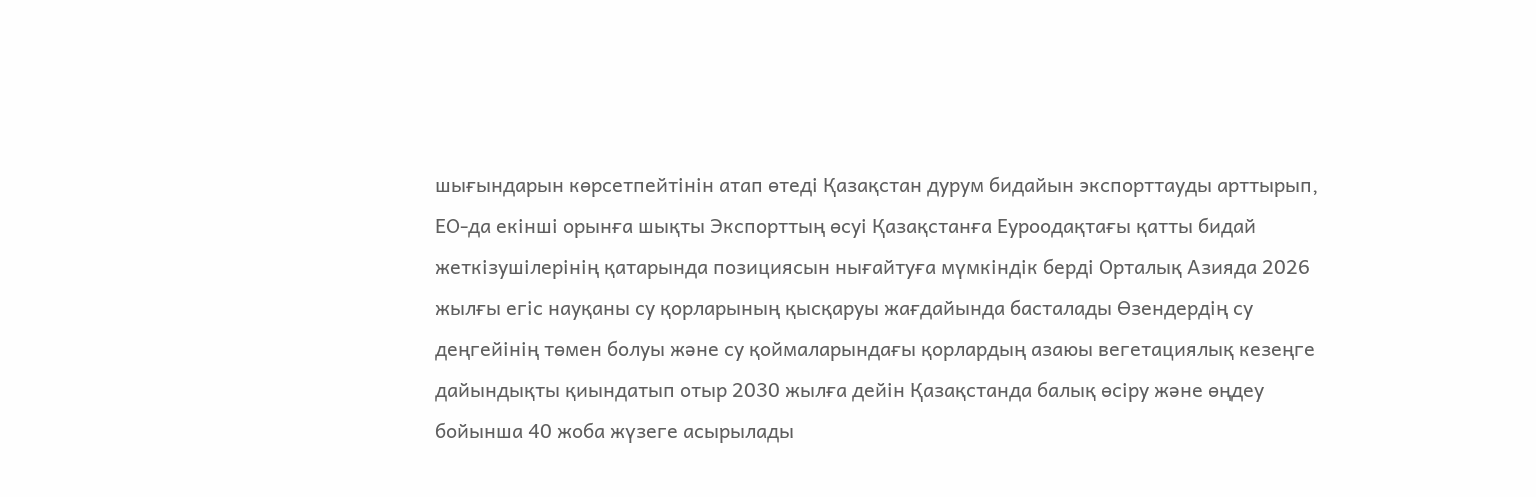шығындарын көрсетпейтінін атап өтеді Қазақстан дурум бидайын экспорттауды арттырып, ЕО-да екінші орынға шықты Экспорттың өсуі Қазақстанға Еуроодақтағы қатты бидай жеткізушілерінің қатарында позициясын нығайтуға мүмкіндік берді Орталық Азияда 2026 жылғы егіс науқаны су қорларының қысқаруы жағдайында басталады Өзендердің су деңгейінің төмен болуы және су қоймаларындағы қорлардың азаюы вегетациялық кезеңге дайындықты қиындатып отыр 2030 жылға дейін Қазақстанда балық өсіру және өңдеу бойынша 40 жоба жүзеге асырылады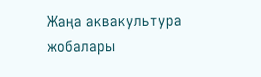Жаңа аквакультура жобалары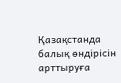Қазақстанда балық өндірісін арттыруға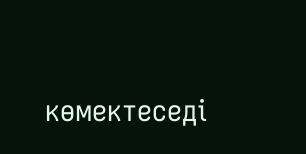көмектеседі